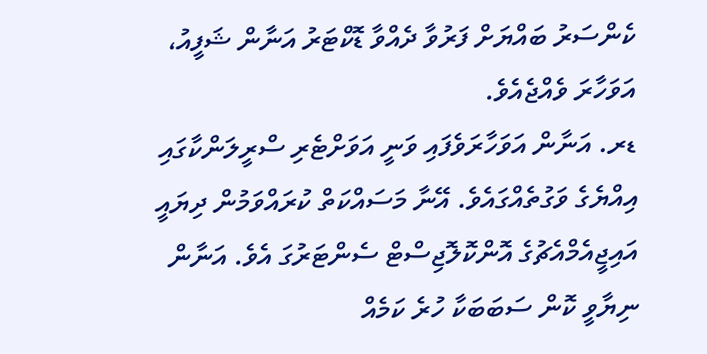ކެންސަރު ބައްޔަށް ފަރުވާ ދެއްވާ ޑޮކްޓަރު އަނާން ޝަފީއު، އަވަހާރަ ވެއްޖެއެވެ.
ޑރ. އަނާން އަވަހާރަވެފައި ވަނީ އަވަށްޓެރި ސްރީލަންކާގައި އިއްޔެގެ ވަގުތެއްގައެވެ. އޭނާ މަސައްކަތް ކުރައްވަމުން ދިޔައީ އައިޖީއެމްއެޗުގެ އޮންކޮލޮޖިސްޓް ސެންޓަރުގަ އެވެ. އަނާން ނިޔާވީ ކޮން ސަބަބަކާ ހުރެ ކަމެއް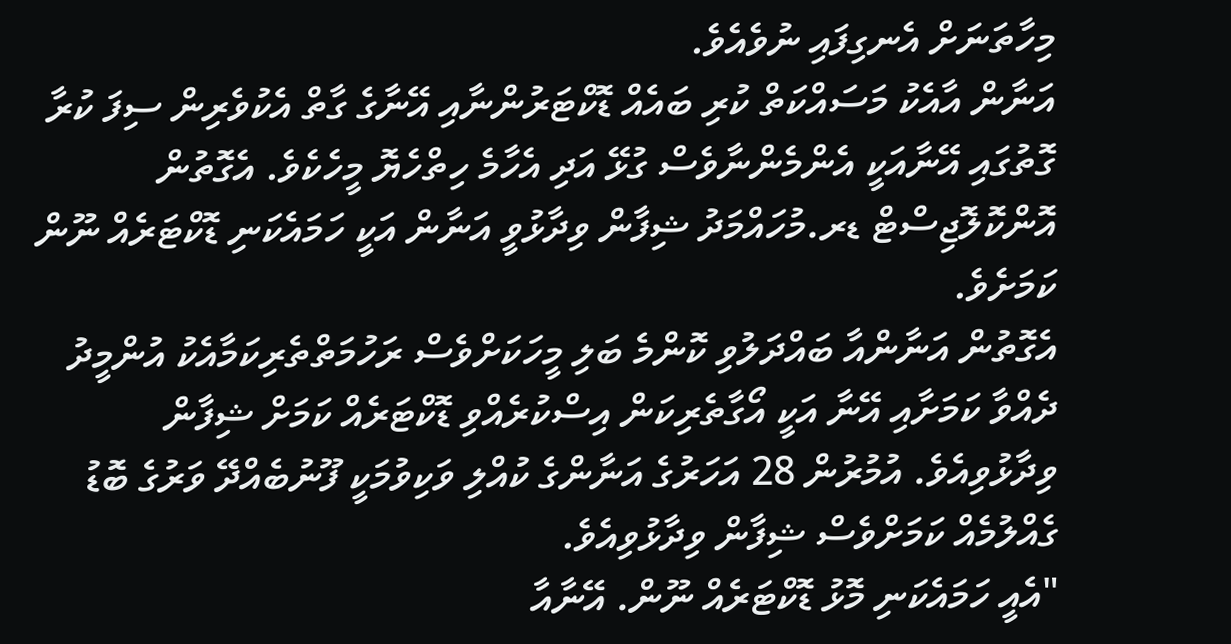މިހާތަނަށް އެނގިފައި ނުވެއެވެ.
އަނާން އާއެކު މަސައްކަތް ކުރި ބައެއް ޑޮކްޓަރުންނާއި އޭނާގެ ގާތް އެކުވެރިން ސިފަ ކުރާ ގޮތުގައި އޭނާއަކީ އެންމެންނާވެސް ގުޅޭ އަދި އެހާމެ ހިތްހެޔޮ މީހެކެވެ. އެގޮތުން އޮންކޮލޮޖިސްޓް ޑރ.މުހައްމަދު ޝިފާން ވިދާޅުވީ އަނާން އަކީ ހަމައެކަނި ޑޮކްޓަރެއް ނޫން ކަމަށެވެ.
އެގޮތުން އަނާންއާ ބައްދަލުވި ކޮންމެ ބަލި މީހަކަށްވެސް ރަހުމަތްތެރިކަމާއެކު އުންމީދު ދެއްވާ ކަމަށާއި އޭނާ އަކީ އޯގާތެރިކަން އިސްކުރެއްވި ޑޮކްޓަރެއް ކަމަށް ޝިފާން ވިދާޅުވިއެވެ. އުމުރުން 28 އަހަރުގެ އަނާންގެ ކުއްލި ވަކިވުމަކީ ފޫނުބެއްދޭ ވަރުގެ ބޮޑު ގެއްލުމެއް ކަމަށްވެސް ޝިފާން ވިދާޅުވިއެވެ.
"އެއީ ހަމައެކަނި މޮޅު ޑޮކްޓަރެއް ނޫން. އޭނާއާ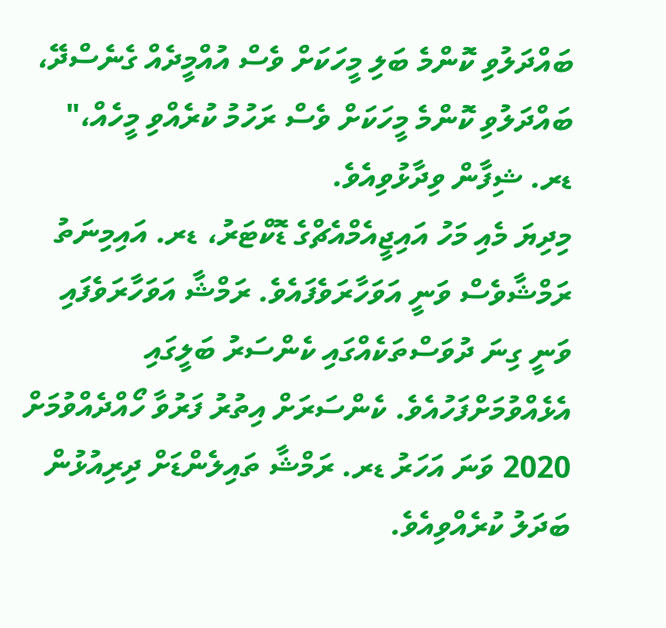ބައްދަލުވި ކޮންމެ ބަލި މީހަކަށް ވެސް އުއްމީދެއް ގެނެސްދޭ، ބައްދަލުވި ކޮންމެ މީހަކަށް ވެސް ރަހުމު ކުރެއްވި މީހެއް،" ޑރ. ޝިފާން ވިދާޅުވިއެވެ.
މިދިޔަ މެއި މަހު އައިޖީއެމްއެޗްގެ ޑޮކްޓަރު، ޑރ. އައިމިނަތު ރަމްޝާވެސް ވަނީ އަވަހާރަވެފައެވެ. ރަމްޝާ އަވަހާރަވެފައި ވަނީ ގިނަ ދުވަސްތަކެއްގައި ކެންސަރު ބަލީގައި އެޅެއްވުމަށްފަހުއެވެ. ކެންސަރަށް އިތުރު ފަރުވާ ހޯއްދެއްވުމަށް 2020 ވަނަ އަހަރު ޑރ. ރަމްޝާ ތައިލެންޑަށް ދިރިއުޅުން ބަދަލު ކުރެއްވިއެވެ.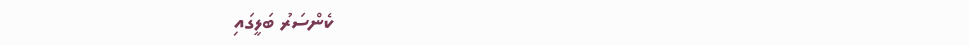ކެންސަރު ބަލީގައި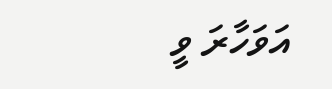އަވަހާރަ ވީ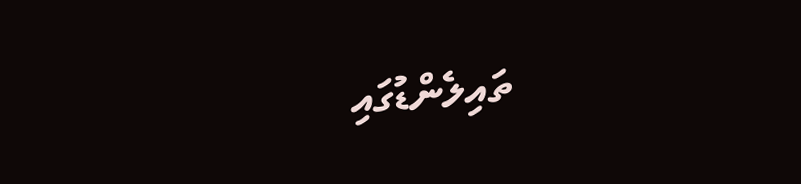ތައިލެންޑުގައި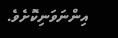އިންނަވަނިކޮށެވެ.